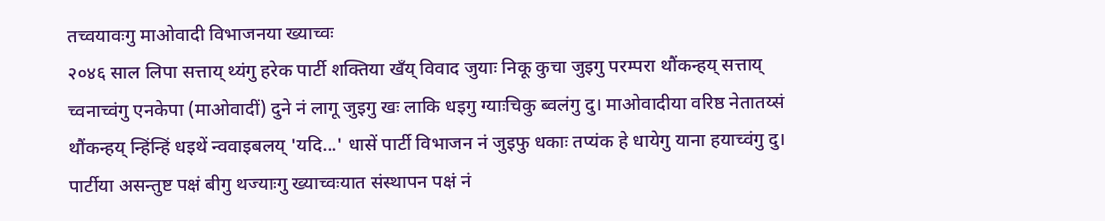तच्वयावःगु माओवादी विभाजनया ख्याच्वः
२०४६ साल लिपा सत्ताय् थ्यंगु हरेक पार्टी शक्तिया खँय् विवाद जुयाः निकू कुचा जुइगु परम्परा थौंकन्हय् सत्ताय् च्वनाच्वंगु एनकेपा (माओवादीं) दुने नं लागू जुइगु खः लाकि धइगु ग्याःचिकु ब्वलंगु दु। माओवादीया वरिष्ठ नेतातय्सं थौंकन्हय् न्हिंन्हिं धइथें न्ववाइबलय् 'यदि...' धासें पार्टी विभाजन नं जुइफु धकाः तप्यंक हे धायेगु याना हयाच्वंगु दु। पार्टीया असन्तुष्ट पक्षं बीगु थज्याःगु ख्याच्वःयात संस्थापन पक्षं नं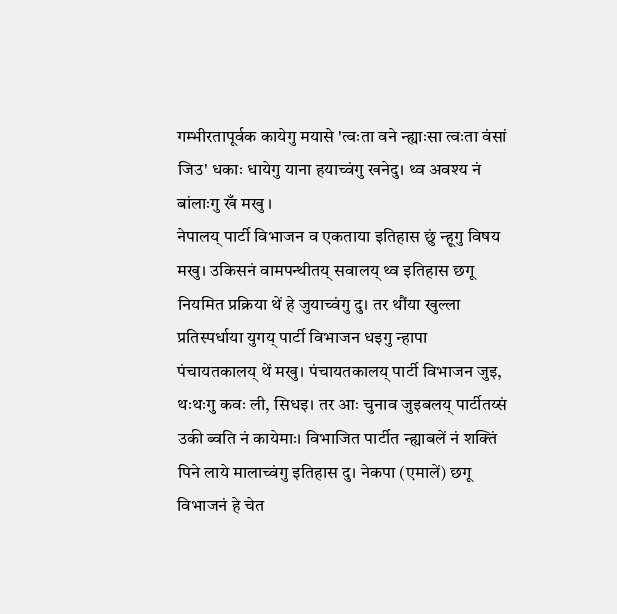गम्भीरतापूर्वक कायेगु मयासे 'त्वःता वने न्ह्याःसा त्वःता वंसां जिउ' धकाः धायेगु याना हयाच्वंगु खनेदु। थ्व अवश्य नं बांलाःगु खँ मखु ।
नेपालय् पार्टी विभाजन व एकताया इतिहास छुं न्हूगु विषय मखु। उकिसनं वामपन्थीतय् सवालय् थ्व इतिहास छगू नियमित प्रक्रिया थें हे जुयाच्वंगु दु। तर थौंया खुल्ला प्रतिस्पर्धाया युगय् पार्टी विभाजन धइगु न्हापा पंचायतकालय् थें मखु। पंचायतकालय् पार्टी विभाजन जुइ, थःथःगु कवः ली, सिधइ। तर आः चुनाव जुइबलय् पार्टीतय्सं उकी ब्वति नं कायेमाः। विभाजित पार्टीत न्ह्याबलें नं शक्तिं पिने लाये मालाच्वंगु इतिहास दु। नेकपा (एमालें) छगू विभाजनं हे चेत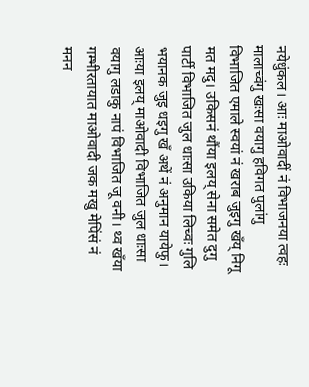नयेधुंकल। आः माओवादीं नं विभाजनया त्वहः मालाच्वंगु खःसा वयागु हविगत पुलांगु विभाजित एमाले स्वयां नं खराब जुइगु खँय् निगू मत मदु। उकिसनं थौंया इलय् सेना समेत दुगु पार्टी विभाजित जुल धाःसा उकिया लिच्वः गुलि भयानक जुइ धइगु खँ अथें नं अनुमान यायेफु। आःया इलय् माओवादी विभाजित जुल धाःसा वयागु लडाकु नापं विभाजित जू वनी। थ्व खँया गम्भीरतायात माओवादी जक मखु मेपिंसं नं मनन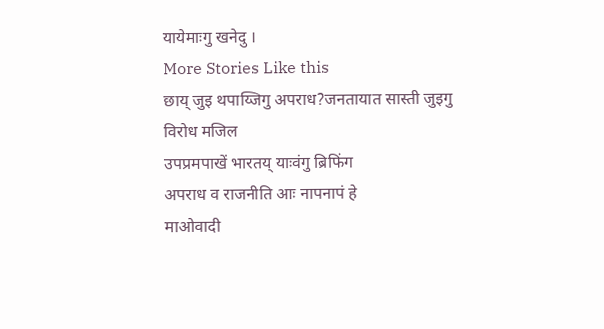यायेमाःगु खनेदु ।
More Stories Like this
छाय् जुइ थपाय्जिगु अपराध?जनतायात सास्ती जुइगु विरोध मजिल
उपप्रमपाखें भारतय् याःवंगु ब्रिफिंग
अपराध व राजनीति आः नापनापं हे
माओवादी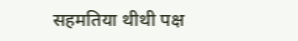सहमतिया थीथी पक्ष